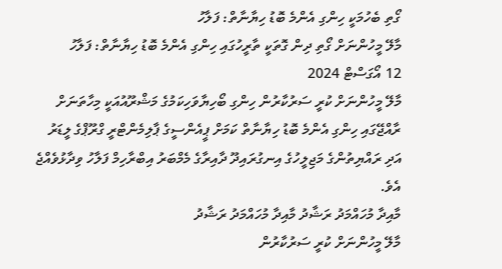ގޯތި ބެހުމަކީ ހިންގި އެންމެ ބޮޑު ހިޔާނާތް: ފަލާހު
މާލޭ މީހުންނަށް ގޯތި ދިން ގޮތަކީ ތާރީހުގައި ހިންގި އެންމެ ބޮޑު ހިޔާނާތް: ފަލާހު
12 އޯގަސްޓް 2024
މާލޭ މީހުންނަށް ކުރީ ސަރުކާރުން ހިންގި ބޯހިޔާވަހިކަމުގެ މަޝްރޫއުއަކީ މިހާތަނަށް ރާއްޖޭގައި ހިންގި އެންމެ ބޮޑު ހިޔާނާތް ކަމަށް ޕީއެންސީގެ ޕާލިމެންޓްރީ ގްރޫޕްގެ ލީޑަރު އަދި ރައްޔިތުންގެ މަޖިލީހުގެ އިނގުރައިދޫ ދާއިރާގެ މެމްބަރު އިބްރާހިމް ފަލާހު ވިދާޅުވެއްޖެ އެވެ.
މާއިދާ މުހައްމަދު ރަޝާދު މާއިދާ މުހައްމަދު ރަޝާދު
މާލޭ މީހުންނަށް ކުރީ ސަރުކާރުން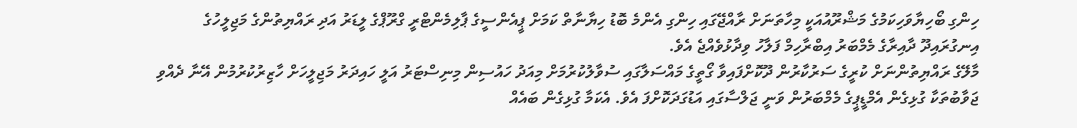ހިންގި ބޯހިޔާވަހިކަމުގެ މަޝްރޫއުއަކީ މިހާތަނަށް ރާއްޖޭގައި ހިންގި އެންމެ ބޮޑު ހިޔާނާތް ކަމަށް ޕީއެންސީގެ ޕާލިމެންޓްރީ ގްރޫޕްގެ ލީޑަރު އަދި ރައްޔިތުންގެ މަޖިލީހުގެ އިނގުރައިދޫ ދާއިރާގެ މެމްބަރު އިބްރާހިމް ފަލާހު ވިދާޅުވެއްޖެ އެވެ.
މާލޭގެ ރައްޔިތުންނަށް ކުރީގެ ސަރުކާރުން ދޫކޮށްފައިވާ ގޯތީގެ މައްސަލާގައި ސުވާލުކުރުމަށް މިއަދު ހައުސިން މިނިސްޓަރު އަލީ ހައިދަރު މަޖިލީހަށް ހާޒިރުކުރުމުން އޭނާ ދެއްވި ޖަވާބުތަކާ ގުޅިގެން އެމްޑީޕީގެ މެމްބަރުން ވަނީ ޖަލްސާގައި އަޑުގަދަކޮށްފަ އެވެ. އެކަމާ ގުޅިގެން ބައެއް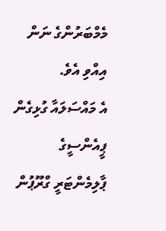މެމްބަރުންގެ ނަން އިއްވި އެވެ.
އެ މައްސަލައާ ގުޅިގެން ޕީއެންސީގެ ޕާލިމެންޓަރީ ގްރޫޕުން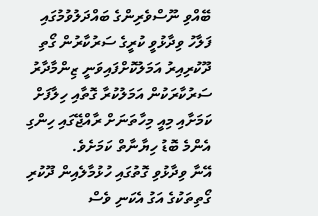ބޭއްވި ނޫސްވެރިންގެ ބައްދަލުވުމުގައި ފަލާހު ވިދާޅުވީ ކުރީގެ ސަރުކާރުން ގޯތި ދޫކުރިއިރު އަމަލުކޮށްފައިވަނީ ޒިންމާދާރު ސަރުކާރަކުން އަމަލުކުރާ ގޮތާއި ހިލާފަށް ކަމަށާއި މިއީ މިހާތަނަށް ރާއްޖޭގައި ހިންގި އެންމެ ބޮޑު ހިޔާނާތް ކަމަށެވެ.
އޭނާ ވިދާޅުވި ގޮތުގައި ހުޅުމާލެއިން ދޫކުރި ގޯތިތަކުގެ އަގު އެކަނި ވެސް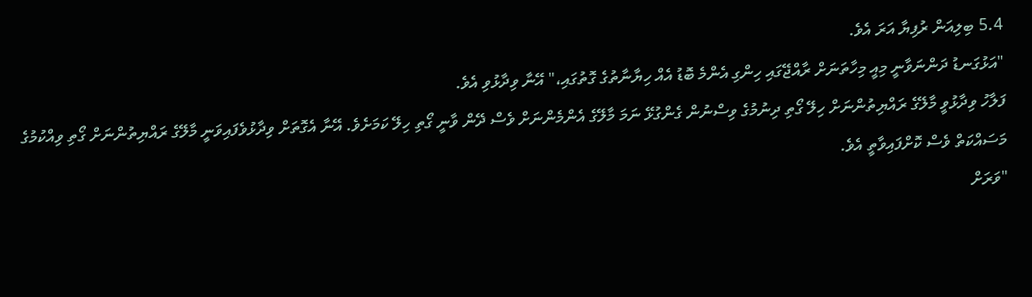5.4 ބިލިއަން ރުފިޔާ އަރަ އެވެ.
"އަޅުގަނޑު ދަންނަވާނީ މިއީ މިހާތަނަށް ރާއްޖޭގައި ހިންގި އެންމެ ބޮޑު އެއް ހިޔާނާތުގެ ގޮތުގައި،" އޭނާ ވިދާޅުވި އެވެ.
ފަލާހު ވިދާޅުވީ މާލޭގެ ރައްޔިތުންނަށް ހިލޭ ގޯތި ދިނުމުގެ ވިސްނުން ގެންގުޅޭ ނަމަ މާލޭގެ އެންމެންނަށް ވެސް ދޭން ވާނީ ގޯތި ހިލޭ ކަމަށެވެ. އޭނާ އެގޮތަށް ވިދާޅުވެފައިވަނީ މާލޭގެ ރައްޔިތުންނަށް ގޯތި ވިއްކުމުގެ މަސައްކަތް ވެސް ކޮށްފައިވާތީ އެވެ.
"ވަރަށް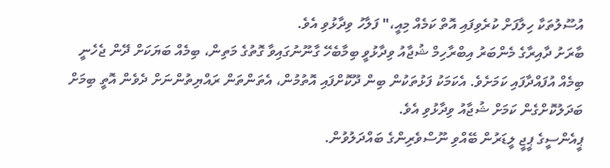އުސޫލުތަކާ ހިލާފަށް ކުރެވިފައި އޮތް ކަމެއް މިއީ،" ފަލާހު ވިދާޅުވި އެވެ.
ބާރަށު ދާއިރާގެ މެންބަރު އިބްރާހިމް ޝުޖާއު ވިދާޅުވީ ބިމާބެހޭ ގާނޫނުގައިވާ ގޮތުގެ މަތިން، ބިމެއް ބަޔަކަށް ދޭން ޖެހެނީ ބިމެއް އުފައްދާފައި ކަމަށެވެ. އެކަމަކު ފަޅުތަކުން ބިން ދޫކޮށްފައި އޮތުމުން، އެތަންތަން ރައްޔިތުންނަށް ދެވެން އޮތީ ބިމަށް ބަދަލުކޮށްގެން ކަމަށް ޝުޖާއު ވިދާޅުވި އެވެ.
ޕީއެންސީގެ ޕީޖީ ލީޑަރުން ބޭއްވި ނޫސްވެރިންގެ ބައްދަލުވުން.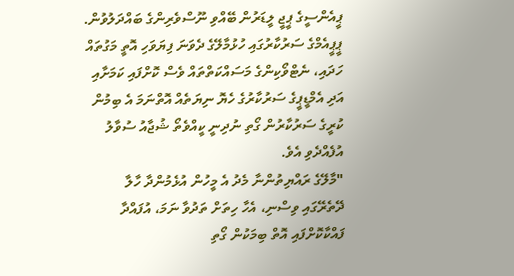ޕީއެންސީގެ ޕީޖީ ލީޑަރުން ބޭއްވި ނޫސްވެރިންގެ ބައްދަލުވުން.
ޕީޕީއެމްގެ ސަރުކާރުގައި ހުޅުމާލޭގެ ދެވަނަ ފިޔަވަހި އޮތީ މަގުތައް ހަދައި، ނެޓްވޯކިންގެ މަސައްކަތްތައް ވެސް ކޮށްފައި ކަމަށާއި އަދި އެމްޑީޕީގެ ސަރުކާރުގެ ހެޔޮ ނިޔަތެއް އޮތްނަމަ އެ ބިމުން ކުރީގެ ސަރުކާރުން ގޯތި ނުދިނީ ކީއްވެތޯ ޝުޖާއު ސުވާލު އުފެއްދެވި އެވެ.
"މާލޭގެ ރައްޔިތުންނާ މެދު އެ މީހުން އުޅެމުންދާ ހާލާ ދޭތެރޭގައި ވިސްނި، އެހާ ހިތަށް ތަދުވާ ނަމަ، އުފައްދާ ފައްކާކޮށްފައި އޮތް ބިމަކުން ގޯތި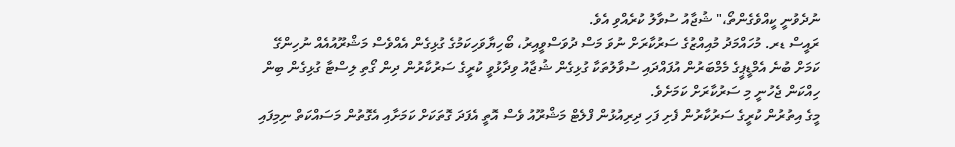ނުދެވުނީ ކީއްވެގެންތޯ،" ޝުޖާއު ސުވާލު ކުރެއްވި އެވެ.
ރައީސް ޑރ. މުހައްމަދު މުއިއްޒުގެ ސަރުކާރަށް ނުވަ މަސް ދުވަސްވީއިރު، ބޯހިޔާވަހިކަމުގެ ގުޅިގެން އެއްވެސް މަޝްރޫއުއެއް ނުހިންގޭ ކަމަށް ބުނެ އެމްޑީޕީގެ މެމްބަރުން އުފައްދައި ސުވާލުތަކާ ގުޅިގެން ޝުޖާއު ވިދާޅުވީ ކުރީގެ ސަރުކާރުން ދިން ގޯތި ލިސްޓާ ގުޅިގެން ބިން ހިއްކަން ޖެހުނީ މި ސަރުކާރަށް ކަމަށެވެ.
މީގެ އިތުރުން ކުރީގެ ސަރުކާރުން ފެށި ފަހި ދިރިއުޅުން ފްލެޓް މަޝްރޫއު ވެސް އޮތީ އެފަދަ ގޮތަކަށް ކަމަށާއި އެގޮތުން މަސައްކަތް ނިމިފައި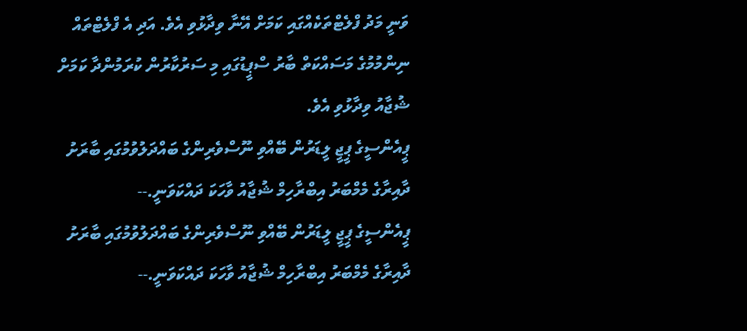ވަނީ މަދު ފްލެޓްތަކެއްގައި ކަމަށް އޭނާ ވިދާޅުވި އެވެ. އަދި އެ ފްލެޓްތައް ނިންމުމުގެ މަސައްކަތް ބާރު ސްޕީޑުގައި މި ސަރުކާރުން ކުރަމުންދާ ކަމަށް ޝުޖާއު ވިދާޅުވި އެވެ.
ޕީއެންސީގެ ޕީޖީ ލީޑަރުން ބޭއްވި ނޫސްވެރިންގެ ބައްދަލުވުމުގައި ބާރަށު ދާއިރާގެ މެމްބަރު އިބްރާހިމް ޝުޖާއު ވާހަކަ ދައްކަވަނީ.--
ޕީއެންސީގެ ޕީޖީ ލީޑަރުން ބޭއްވި ނޫސްވެރިންގެ ބައްދަލުވުމުގައި ބާރަށު ދާއިރާގެ މެމްބަރު އިބްރާހިމް ޝުޖާއު ވާހަކަ ދައްކަވަނީ.--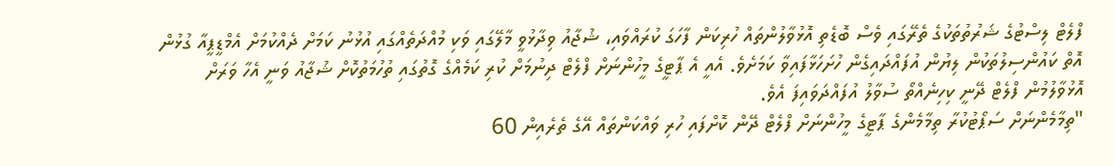ފްލެޓް ލިސްޓުގެ ޝަރުތުތަކުގެ ތެރޭގައި ވެސް ބޮޑެތި އޮޅުވާލުންތައް ހުރިކަން ފާހަގަ ކުރައްވައި، ޝުޖާއު ވިދާޅުވީ މާލޭގައި ވަކި މުއްދަތެއްގައި އުޅުނު ކަމަށް ދެއްކުމަށް އެމްޑީޕީއާ ގުޅުން އޮތް ކައުންސިލުތަކުން ލިޔުން އުފައްދައިގެން ހުށަހަޅާފައިވާ ކަމަށެވެ. އެއީ އެ ޕާޓީގެ މީހުންނަށް ފްލެޓް ދިނުމަށް ކުރި ކަމެއްގެ ގޮތުގައި ތުހުމަތުކޮށް ޝުޖާއު ވަނީ އެހާ ވަރަށް އޮޅުވާލުމުން ފްލެޓް ދޭނީ ކިހިނެއްތޯ ސުވާލު އުފައްދަވައިފަ އެވެ.
"ތިމާމެންނަށް ސަޕޯޓުކުރާ ތިމާމެންގެ ޕާޓީގެ މީހުންނަށް ފްލެޓް ދޭން ކޮށްފައި ހުރި ވައްކަންތައް އޭގެ ތެރެއިން 60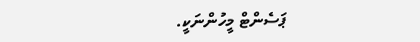ޕަސެންޓް މީހުންނަކީ.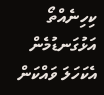ކިހިނެއްތޯ އަޅުގަނޑުމެން އެކަހަލަ ވައްކަން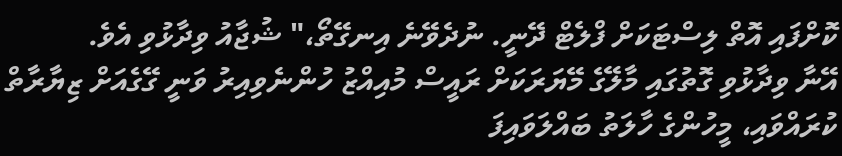ކޮށްފައި އޮތް ލިސްޓަކަށް ފްލެޓް ދޭނީ. ނުދެވޭނެ އިނގޭތޯ،" ޝުޖާއު ވިދާޅުވި އެވެ.
އޭނާ ވިދާޅުވި ގޮތުގައި މާލޭގެ މޭޔަރަކަށް ރައީސް މުއިއްޒު ހުންނެވިއިރު ވަނީ ގޭގެއަށް ޒިޔާރާތް ކުރައްވައި، މީހުންގެ ހާލަތު ބައްލަވައިފަ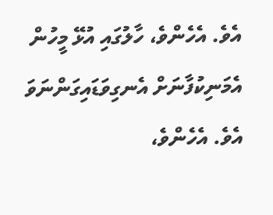އެވެ. އެހެންވެ، ހާލުގައި އުޅޭ މީހުން އެމަނިކުފާނަށް އެނގިވަޑައިގަންނަވަ އެވެ. އެހެންވެ،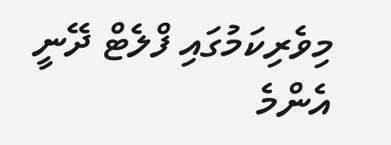މިވެރިކަމުގައި ފްލެޓް ދޭނީ އެންމެ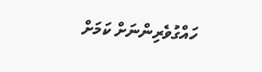ހައްގުވެރިންނަށް ކަމަށް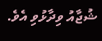ޝުޖާއު ވިދާޅުވި އެވެ.